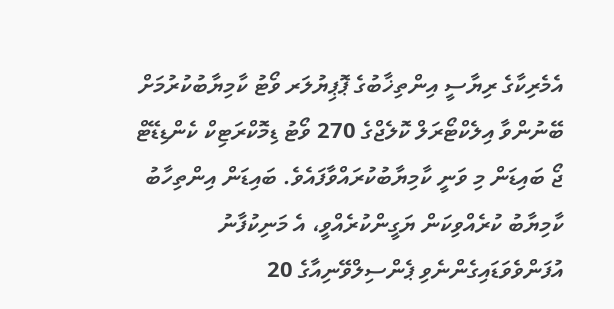އެމެރިކާގެ ރިޔާސީ އިންތިޚާބުގެ ޕޮޕިޔުލަރ ވޯޓު ކާމިޔާބުކުރުމަށް ބޭނުންވާ އިލެކްޓޯރަލް ކޮލެޖްގެ 270 ވޯޓު ޑިމޮކްރަޓިކް ކެންޑިޑޭޓް ޖޯ ބައިޑަން މި ވަނީ ކާމިޔާބުކުރައްވާފައެވެ. ބައިޑަން އިންތިހާބު ކާމިޔާބު ކުރެއްވިކަން ޔަގީންކުރެއްވީ، އެ މަނިކުފާނު އުފަންވެވަޑައިގެންނެވި ޕެންސިލްވޭނިއާގެ 20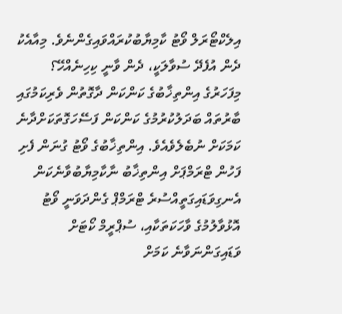އިލެކްޓޯރަލް ވޯޓު ކާމިޔާބުކުރައްވައިގެންނެވެ. މިއާއެކު ދެން އުފެދޭ ސުވާލަކީ، ދެން ވާނީ ކިހިނެއްހޭ؟
މިފަހަރުގެ އިންތިޚާބުގެ ކަންކަން ދާގޮތުން ވެރިކަމުގައި ބާރުތައް ބަދަލުކުރުމުގެ ކަންކަން ފަސޭހަގޮތަކަށްދާނެ ކަމަކަށް ނުބެލެވެއެވެ. އިންތިޚާބުގެ ވޯޓު ގުނަން ފެށި ފަހުން ޓްރަމްޕަށް އިންތިޚާބު ނާކާމިޔާބުވާނެކަން އެނގިވަޑައިގަތީއްސުރެ ޓްރަމްޕް ގެންދަވަނީ ވޯޓު އޮޅުވާލުމުގެ ވާހަކަތަކާއި، ސުޕްރީމް ކޯޓަށް ވަޑައިގަންނަވާނެ ކަމަށް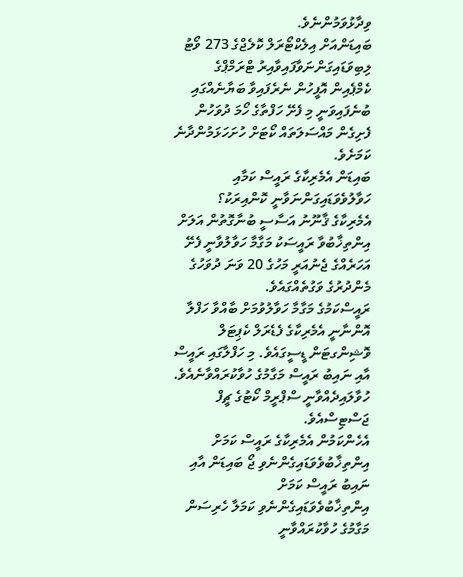ވިދާޅުވަމުންނެވެ.
ބައިޑަންއަށް އިލެކްޓޯރަލް ކޮލެޖްގެ 273 ވޯޓު ލިބިވަޑައިގަންނަވާފައިވާއިރު ޓްރަމްޕްގެ ކެމްޕެއިން އޮފީހުން ނެރެފައިވާ ބަޔާނެއްގައި ބުނެފައިވަނީ މި ފެށޭ ހަފްތާގެ ހޯމަ ދުވަހުން ފެށިގެން މައްސަލަތައް ކޯޓަށް ހުށަހަޅަމުންދާނެ ކަމަށެވެ.
ބައިޑަން އެމެރިކާގެ ރައީސް ކަމާއި ހަވާލުވެވަޑައިގަންނަވާނީ ކޮންއިރަކު؟
އެމެރިކާގެ ޤާނޫނު އަސާސީ ބުނާގޮތުން އަލަށް އިންތިޚާބުވާ ރައީސަކު މަގާމާ ހަވާލުވާނީ ފެށޭ އަހަރެއްގެ ޖެނުއަރީ މަހުގެ 20 ވަނަ ދުވަހުގެ މެންދުރުގެ ވަގުތެއްގައެވެ.
ރައީސްކަމުގެ މަގާމާ ހަވާލުވުމަށް ބާއްވާ ހަފްލާ އޮންނާނީ އެމެރިކާގެ ފެޑެރަލް ކެޕިޓަލް ވޮޝިންގޓަން ޑީސީގައެވެ. މި ހަފްލާގައި ރައީސް އާއި ނައިބު ރައީސް މަގާމުގެ ހުވާކުރައްވާނެއެވެ. ހުވާލައިދެއްވާނީ ސްޕްރީމް ކޯޓުގެ ޗީފް ޖަސްޓިސްއެވެ.
އެހެންކަމުން އެމެރިކާގެ ރައީސް ކަމަށް އިންތިޚާބުވެވަޑައިގެންނެވި ޖޯ ބައިޑަން އާއި ނައިބު ރައީސް ކަމަށް އިންތިޚާބުވެވަޑައިގެންނެވި ކަމަލާ ހެރިސަން މަގާމުގެ ހުވާކުރައްވާނީ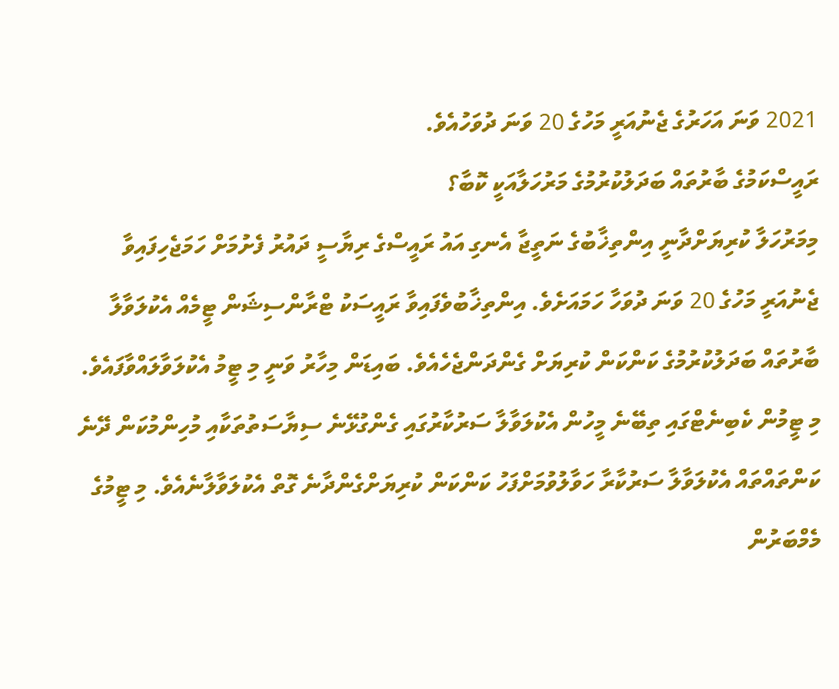2021 ވަނަ އަހަރުގެ ޖެނުއަރީ މަހުގެ 20 ވަނަ ދުވަހުއެވެ.
ރައީސްކަމުގެ ބާރުތައް ބަދަލުކުރުމުގެ މަރުހަލާއަކީ ކޮބާ؟
މިމަރުހަލާ ކުރިޔަށްދާނީ އިންތިޚާބުގެ ނަތީޖާ އެނގި އައު ރައީސްގެ ރިޔާސީ ދައުރު ފެށުމަށް ހަމަޖެހިފައިވާ ޖެނުއަރީ މަހުގެ 20 ވަނަ ދުވަހާ ހަމައަށެވެ. އިންތިޚާބުވެފައިވާ ރައީސަކު ޓްރާންސިޝަން ޓީމެއް އެކުލަވާލާ ބާރުތައް ބަދަލުކުރުމުގެ ކަންކަން ކުރިޔަށް ގެންދަންޖެހެއެވެ. ބައިޑަން މިހާރު ވަނީ މި ޓީމު އެކުލަވާލައްވާފައެވެ.
މި ޓީމުން ކެބިނެޓްގައި ތިބޭނެ މީހުން އެކުލަވާލާ ސަރުކާރުގައި ގެންގުޅޭނެ ސިޔާސަތުތަކާއި މުހިންމުކަން ދޭނެ ކަންތައްތައް އެކުލަވާލާ ސަރުކާރާ ހަވާލުވުމަށްފަހު ކަންކަން ކުރިޔަށްގެންދާނެ ގޮތް އެކުލަވާލާނެއެވެ. މި ޓީމުގެ މެމްބަރުން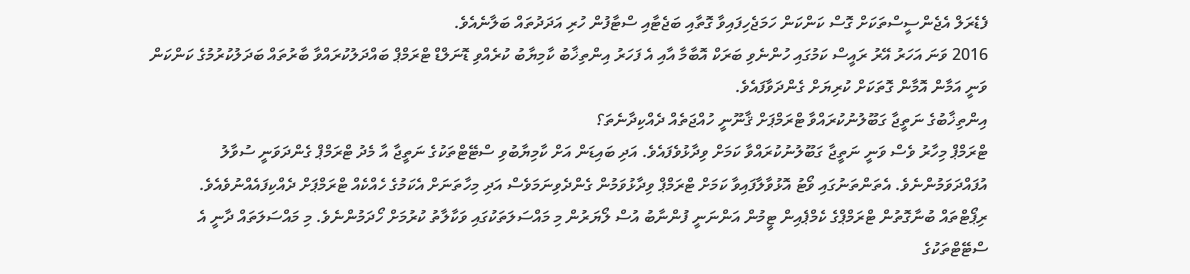ފެޑެރަލް އެޖެންސީސްތަކަށް ގޮސް ކަންކަން ހަމަޖެހިފައިވާ ގޮތާއި ބަޖެޓާއި ސްޓާފުން ހުރި އަދަދުތައް ބަލާނެއެވެ.
2016 ވަނަ އަހަރު އޭރު ރައީސް ކަމުގައި ހުންނެވި ބަރަކް އޮބާމާ އާއި އެ ފަހަރު އިންތިޚާބު ކާމިޔާބު ކުރެއްވި ޑޮނަލްޑް ޓްރަމްޕް ބައްދަލުކުރައްވާ ބާރުތައް ބަދަލުކުރުމުގެ ކަންކަން ވަނީ އަމާން އޮމާން ގޮތަކަށް ކުރިޔަށް ގެންދަވާފައެވެ.
އިންތިޚާބުގެ ނަތީޖާ ގަބޫލުނުކުރައްވާ ޓްރަމްޕަށް ޤާނޫނީ ހުއްޖަތެއް ދެއްކިދާނެތަ؟
ޓްރަމްޕް މިހާރު ވެސް ވަނީ ނަތީޖާ ގަބޫލުނުކުރައްވާ ކަމަށް ވިދާޅުވެފައެވެ. އަދި ބައިޑަން އަށް ކާމިޔާބުވި ސްޓޭޓްތަކުގެ ނަތީޖާ އާ މެދު ޓްރަމްޕް ގެންދަވަނީ ސުވާލު އުފައްދަވަމުންނެވެ. އެތަންތަނުގައި ވޯޓު އޮޅުވާލާފައިވާ ކަމަށް ޓްރަމްޕް ވިދާޅުވަމުން ގެންދެވިނަމަވެސް އަދި މިހާތަނަށް އެކަމުގެ ހެއްކެއް ޓްރަމްޕަށް ދެއްކިފައެއްނުވެއެވެ.
ރިޕޯޓްތައް ބުނާގޮތުން ޓްރަމްޕްގެ ކެމްޕެއިން ޓީމުން އަންނަނީ ފުންނާބު އުސް ލޯޔަރުން މި މައްސަލަތަކުގައި ވަކާލާތު ކުރުމަށް ހޯދަމުންނެވެ. މި މައްސަލަތައް ދާނީ އެ ސްޓޭޓްތަކުގެ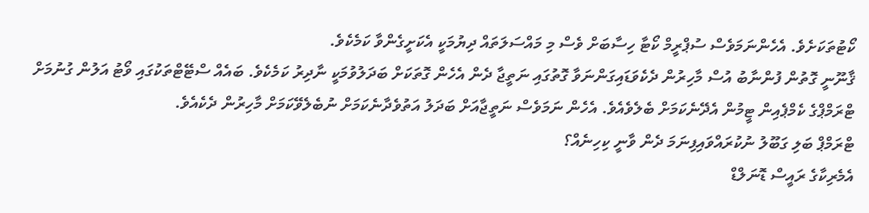ކޯޓުތަކަށެވެ. އެހެންނަމަވެސް ސުޕްރީމް ކޯޓާ ހިސާބަށް ވެސް މި މައްސަލަތައް ދިޔުމަކީ އެކަށީގެންވާ ކަމެކެވެ.
ޤާނޫނީ ގޮތުން ފުންނާބު އުސް މާހިރުން ދެކެވަޑައިގަންނަވާ ގޮތުގައި ނަތީޖާ ދެން އެހެން ގޮތަކަށް ބަދަލުވުމަކީ ނާދިރު ކަމެކެވެ. ބައެއް ސްޓޭޓްތަކުގައި ވޯޓު އަލުން ގުނުމަށް ޓްރަމްޕްގެ ކެމްޕެއިން ޓީމުން އެދޭނެކަމަށް ބެލެވެއެވެ. އެހެން ނަމަވެސް ނަތީޖާއަށް ބަދަލު އަތުވެދާނެކަމަށް ނުބެލެވޭކަމަށް މާހިރުން ދެކެއެވެ.
ޓްރަމްޕް ބަލި ގަބޫލު ނުކުރައްވައިފިނަމަ ދެން ވާނީ ކިހިނެއް؟
އެމެރިކާގެ ރައީސް ޑޮނަލްޑް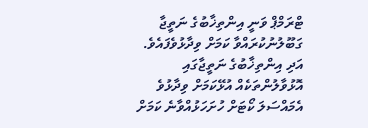ޓްރަމްޕް ވަނީ އިންތިޚާބުގެ ނަތީޖާ ގަބޫލުނުކުރައްވާ ކަމަށް ވިދާޅުވެފައެވެ. އަދި އިންތިޚާބުގެ ނަތީޖާގައި އޮޅުވާލުންތަކެއް އުޅޭކަމަށް ވިދާޅުވެ އެމައްސަލަ ކޯޓަށް ހުށަހަޅުއްވާނެ ކަމަށް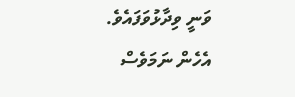ވަނީ ވިދާޅުވަފައެވެ.
އެހެން ނަމަވެސް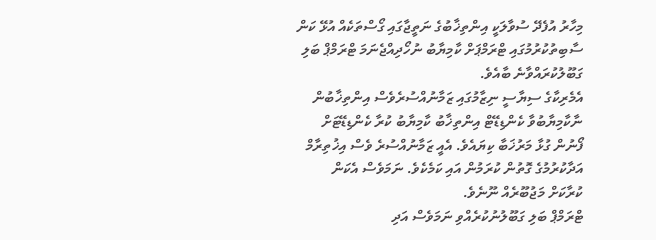މިހާރު އުފެދޭ ސުވާލަކީ އިންތިޚާބުގެ ނަތީޖާގައި ގޯސްތަކެއް އުޅޭ ކަން ސާބިތުކުރުމުގައި ޓްރަމްޕަށް ކާމިޔާބު ނުހޯދިއްޖެނަމަ ޓްރަމްޕް ބަލި ގަބޫލުކުރައްވާނެ ބާއެވެ.
އެމެރިކާގެ ސިޔާސީ ނިޒާމުގައި ޒަމާނުއްސުރެވެސް އިންތިޚާބުން ނާކާމިޔާބުވާ ކެންޑިޑޭޓް އިންތިޚާބު ކާމިޔާބު ކުރާ ކެންޑިޑޭޓަށް ފޯނުން ގުޅާ މަރުޚަބާ ކިޔައެވެ. އެއީ ޒަމާނުއްސުރެ ވެސް އިޚުތިރާމް އަދާކުރުމުގެ ގޮތުން ކުރަމުން އައި ކަމެކެވެ. ނަމަވެސް އެކަން ކުރާކަށް މަޖުބޫރެއް ނޫނެވެ.
ޓްރަމްޕް ބަލި ގަބޫލުނުކުރެއްވި ނަމަވެސް އަދި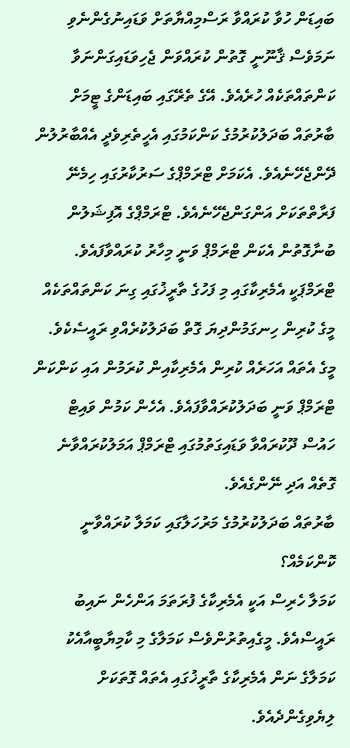ބައިޑަން ހުވާ ކުރައްވާ ރަސްމިއްޔާތަށް ވަޑައިނުގެންނެވި ނަމަވެސް ޤާނޫނީ ގޮތުން ކުރައްވަން ޖެހިވަޑައިގަންނަވާ ކަންތައްތަކެއް ހުރެއެވެ. އޭގެ ތެރޭގައި ބައިޑަންގެ ޓީމަށް ބާރުތައް ބަދަލުކުރުމުގެ ކަންކަމުގައި އެހީތެރިވެދީ އެއްބާރުލުން ދޭންޖެހޭނެއެވެ. އެކަމަށް ޓްރަމްޕްގެ ސަރުކާރުގައި ހިމެނޭ ފަރާތްތަކަށް އަންގަންޖެހޭނެއެވެ. ޓްރަމްޕްގެ އޮފިޝަލުން ބުނާގޮތުން އެކަން ޓްރަމްޕް ވަނީ މިހާރު ކުރައްވާފައެވެ.
ޓްރަމްޕަކީ އެމެރިކާގައި މި ފަހުގެ ތާރީޚުގައި ގިނަ ކަންތައްތަކެއް މީގެ ކުރިން ހިނގަމުންދިޔަ ގޮތް ބަދަލުކުރެއްވި ރައީސެކެވެ. މީގެ އެތައް އަހަރެއް ކުރިން އެމެރިކާއިން ކުރަމުން އައި ކަންކަން ޓްރަމްޕް ވަނީ ބަދަލުކުރައްވާފައެވެ. އެހެން ކަމުން ވައިޓް ހައުސް ދޫކުރައްވާ ވަޑައިގަތުމުގައި ޓްރަމްޕް އަމަލުކުރައްވާނެ ގޮތެއް އަދި ނޭންގެއެވެ.
ބާރުތައް ބަދަލުކުރުމުގެ މަރުހަލާގައި ކަމަލާ ކުރައްވާނީ ކޮންކަމެއް؟
ކަމަލާ ހެރިސް އަކީ އެމެރިކާގެ ފުރަތަމަ އަންހެން ނައިބު ރައީސްއެވެ. މީގެއިތުރުންވެސް ކަމަލާގެ މި ކާމިޔާބީއާއެކު ކަމަލާގެ ނަން އެމެރިކާގެ ތާރީޚުގައި އެތައް ގޮތަކަށް ލިޔެވިގެންދެއެވެ.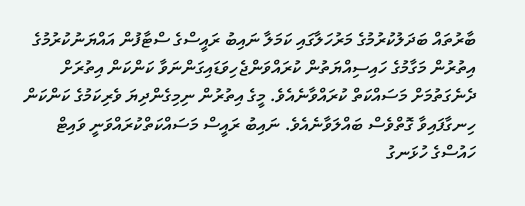ބާރުތައް ބަދަލުކުރުމުގެ މަރުހަލާގައި ކަމަލާ ނައިބު ރައީސްގެ ސްޓާފުން އައްޔަނުކުރުމުގެ އިތުރުން މަގާމުގެ ހައިސިއްޔަތުން ކުރައްވަންޖެހިވަޑައިގަންނަވާ ކަންކަން އިތުރަށް ދެނެގަތުމަށް މަސައްކަތް ކުރައްވާނެއެވެ. މީގެ އިތުރުން ނިމިގެންދިޔަ ވެރިކަމުގެ ކަންކަން ހިނގާފައިވާ ގޮތްވެސް ބައްލަވާނެއެވެ. ނައިބު ރައީސް މަސައްކަތްކުރައްވަނީ ވައިޓް ހައުސްގެ ހުޅަނގު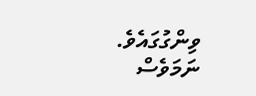ވިންގުގައެވެ. ނަމަވެސް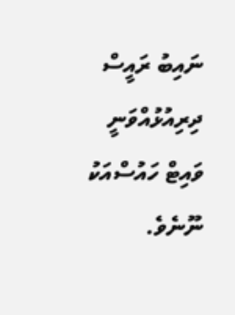ނައިބު ރައީސް ދިރިއުޅުއްވަނީ ވައިޓް ހައުސްއަކު ނޫނެވެ.